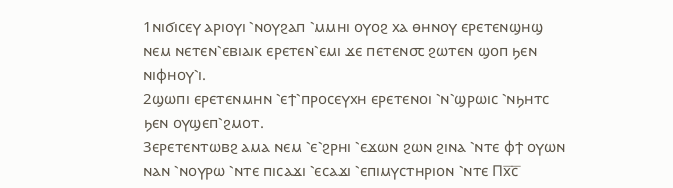1ⲛⲓϭⲓⲥⲉⲩ ⲁⲣⲓⲟⲩⲓ ⳿ⲛⲟⲩϩⲁⲡ ⳿ⲙⲙⲏⲓ ⲟⲩⲟϩ ⲭⲁ ⲑⲏⲛⲟⲩ ⲉⲣⲉⲧⲉⲛϣⲏϣ ⲛⲉⲙ ⲛⲉⲧⲉⲛ⳿ⲉⲃⲓⲁⲓⲕ ⲉⲣⲉⲧⲉⲛ⳿ⲉⲙⲓ ϫⲉ ⲡⲉⲧⲉⲛ⳪ ϩⲱⲧⲉⲛ ϣⲟⲡ ϧⲉⲛ ⲛⲓⲫⲏⲟⲩ⳿ⲓ.
2ϣⲱⲡⲓ ⲉⲣⲉⲧⲉⲛⲙⲏⲛ ⳿ⲉϯ⳿ⲡⲣⲟⲥⲉⲩⲭⲏ ⲉⲣⲉⲧⲉⲛⲟⲓ ⳿ⲛ⳿ϣⲣⲱⲓⲥ ⳿ⲛϧⲏⲧⲥ ϧⲉⲛ ⲟⲩϣⲉⲡ⳿ϩⲙⲟⲧ.
3ⲉⲣⲉⲧⲉⲛⲧⲱⲃϩ ⲁⲙⲁ ⲛⲉⲙ ⳿ⲉ⳿ϩⲣⲏⲓ ⳿ⲉϫⲱⲛ ϩⲱⲛ ϩⲓⲛⲁ ⳿ⲛⲧⲉ ⲫϯ ⲟⲩⲱⲛ ⲛⲁⲛ ⳿ⲛⲟⲩⲣⲱ ⳿ⲛⲧⲉ ⲡⲓⲥⲁϫⲓ ⳿ⲉⲥⲁϫⲓ ⳿ⲉⲡⲓⲙⲩⲥⲧⲏⲣⲓⲟⲛ ⳿ⲛⲧⲉ Ⲡⲭ̅ⲥ̅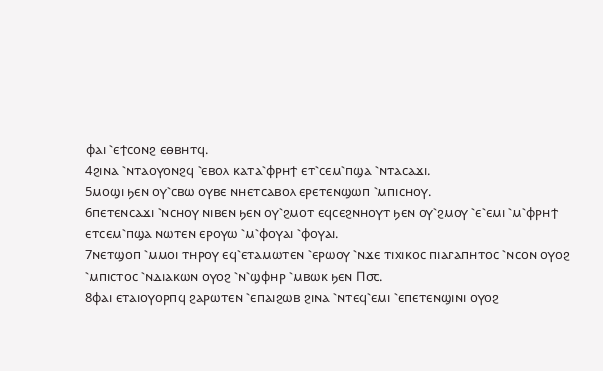ⲫⲁⲓ ⳿ⲉϯⲥⲟⲛϩ ⲉⲑⲃⲏⲧϥ.
4ϩⲓⲛⲁ ⳿ⲛⲧⲁⲟⲩⲟⲛϩϥ ⳿ⲉⲃⲟⲗ ⲕⲁⲧⲁ⳿ⲫⲣⲏϯ ⲉⲧ⳿ⲥⲉⲙ⳿ⲡϣⲁ ⳿ⲛⲧⲁⲥⲁϫⲓ.
5ⲙⲟϣⲓ ϧⲉⲛ ⲟⲩ⳿ⲥⲃⲱ ⲟⲩⲃⲉ ⲛⲏⲉⲧⲥⲁⲃⲟⲗ ⲉⲣⲉⲧⲉⲛϣⲱⲡ ⳿ⲙⲡⲓⲥⲏⲟⲩ.
6ⲡⲉⲧⲉⲛⲥⲁϫⲓ ⳿ⲛⲥⲏⲟⲩ ⲛⲓⲃⲉⲛ ϧⲉⲛ ⲟⲩ⳿ϩⲙⲟⲧ ⲉϥⲥⲉϩⲛⲏⲟⲩⲧ ϧⲉⲛ ⲟⲩ⳿ϩⲙⲟⲩ ⳿ⲉ⳿ⲉⲙⲓ ⳿ⲙ⳿ⲫⲣⲏϯ ⲉⲧⲥⲉⲙ⳿ⲡϣⲁ ⲛⲱⲧⲉⲛ ⲉⲣⲟⲩⲱ ⳿ⲙ⳿ⲫⲟⲩⲁⲓ ⳿ⲫⲟⲩⲁⲓ.
7ⲛⲉⲧϣⲟⲡ ⳿ⲙⲙⲟⲓ ⲧⲏⲣⲟⲩ ⲉϥ⳿ⲉⲧⲁⲙⲱⲧⲉⲛ ⳿ⲉⲣⲱⲟⲩ ⳿ⲛϫⲉ ⲧⲓⲭⲓⲕⲟⲥ ⲡⲓⲁⲅⲁⲡⲏⲧⲟⲥ ⳿ⲛⲥⲟⲛ ⲟⲩⲟϩ ⳿ⲙⲡⲓⲥⲧⲟⲥ ⳿ⲛⲇⲓⲁⲕⲱⲛ ⲟⲩⲟϩ ⳿ⲛ⳿ϣⲫⲏⲣ ⳿ⲙⲃⲱⲕ ϧⲉⲛ Ⲡ⳪.
8ⲫⲁⲓ ⲉⲧⲁⲓⲟⲩⲟⲣⲡϥ ϩⲁⲣⲱⲧⲉⲛ ⳿ⲉⲡⲁⲓϩⲱⲃ ϩⲓⲛⲁ ⳿ⲛⲧⲉϥ⳿ⲉⲙⲓ ⳿ⲉⲡⲉⲧⲉⲛϣⲓⲛⲓ ⲟⲩⲟϩ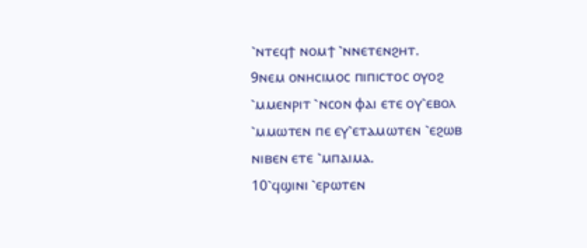⳿ⲛⲧⲉϥϯ ⲛⲟⲙϯ ⳿ⲛⲛⲉⲧⲉⲛϩⲏⲧ.
9ⲛⲉⲙ ⲟⲛⲏⲥⲓⲙⲟⲥ ⲡⲓⲡⲓⲥⲧⲟⲥ ⲟⲩⲟϩ ⳿ⲙⲙⲉⲛⲣⲓⲧ ⳿ⲛⲥⲟⲛ ⲫⲁⲓ ⲉⲧⲉ ⲟⲩ⳿ⲉⲃⲟⲗ ⳿ⲙⲙⲱⲧⲉⲛ ⲡⲉ ⲉⲩ⳿ⲉⲧⲁⲙⲱⲧⲉⲛ ⳿ⲉϩⲱⲃ ⲛⲓⲃⲉⲛ ⲉⲧⲉ ⳿ⲙⲡⲁⲓⲙⲁ.
10⳿ϥϣⲓⲛⲓ ⳿ⲉⲣⲱⲧⲉⲛ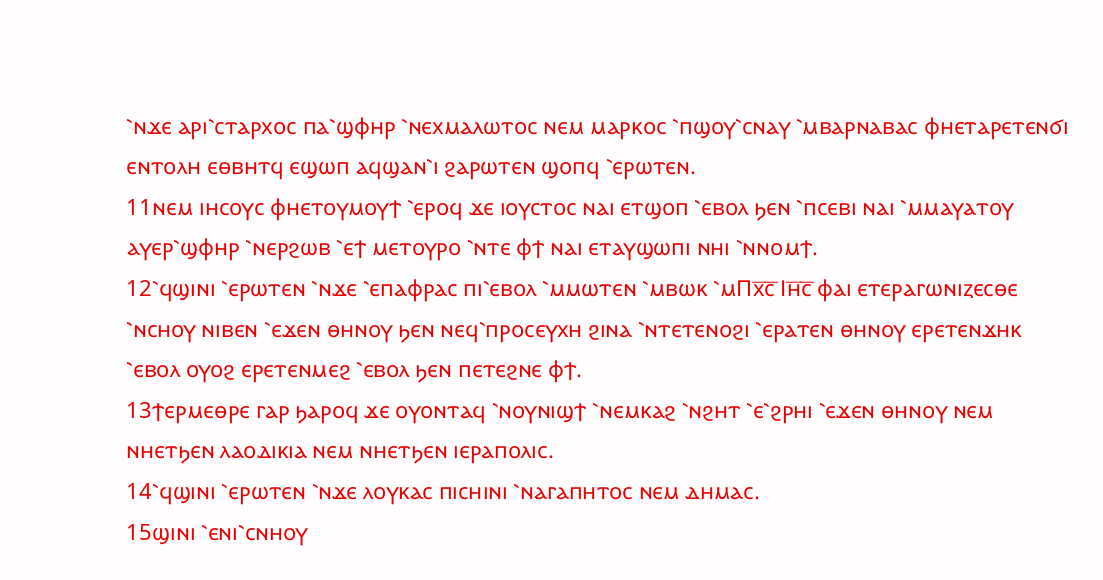⳿ⲛϫⲉ ⲁⲣⲓ⳿ⲥⲧⲁⲣⲭⲟⲥ ⲡⲁ⳿ϣⲫⲏⲣ ⳿ⲛⲉⲭⲙⲁⲗⲱⲧⲟⲥ ⲛⲉⲙ ⲙⲁⲣⲕⲟⲥ ⳿ⲡϣⲟⲩ⳿ⲥⲛⲁⲩ ⳿ⲙⲃⲁⲣⲛⲁⲃⲁⲥ ⲫⲏⲉⲧⲁⲣⲉⲧⲉⲛϭⲓ ⲉⲛⲧⲟⲗⲏ ⲉⲑⲃⲏⲧϥ ⲉϣⲱⲡ ⲁϥϣⲁⲛ⳿ⲓ ϩⲁⲣⲱⲧⲉⲛ ϣⲟⲡϥ ⳿ⲉⲣⲱⲧⲉⲛ.
11ⲛⲉⲙ ⲓⲏⲥⲟⲩⲥ ⲫⲏⲉⲧⲟⲩⲙⲟⲩϯ ⳿ⲉⲣⲟϥ ϫⲉ ⲓⲟⲩⲥⲧⲟⲥ ⲛⲁⲓ ⲉⲧϣⲟⲡ ⳿ⲉⲃⲟⲗ ϧⲉⲛ ⳿ⲡⲥⲉⲃⲓ ⲛⲁⲓ ⳿ⲙⲙⲁⲩⲁⲧⲟⲩ ⲁⲩⲉⲣ⳿ϣⲫⲏⲣ ⳿ⲛⲉⲣϩⲱⲃ ⳿ⲉϯ ⲙⲉⲧⲟⲩⲣⲟ ⳿ⲛⲧⲉ ⲫϯ ⲛⲁⲓ ⲉⲧⲁⲩϣⲱⲡⲓ ⲛⲏⲓ ⳿ⲛⲛⲟⲙϯ.
12⳿ϥϣⲓⲛⲓ ⳿ⲉⲣⲱⲧⲉⲛ ⳿ⲛϫⲉ ⳿ⲉⲡⲁⲫⲣⲁⲥ ⲡⲓ⳿ⲉⲃⲟⲗ ⳿ⲙⲙⲱⲧⲉⲛ ⳿ⲙⲃⲱⲕ ⳿ⲙⲠⲭ̅ⲥ̅ Ⲓⲏ̅ⲥ̅ ⲫⲁⲓ ⲉⲧⲉⲣⲁⲅⲱⲛⲓⲍⲉⲥⲑⲉ ⳿ⲛⲥⲏⲟⲩ ⲛⲓⲃⲉⲛ ⳿ⲉϫⲉⲛ ⲑⲏⲛⲟⲩ ϧⲉⲛ ⲛⲉϥ⳿ⲡⲣⲟⲥⲉⲩⲭⲏ ϩⲓⲛⲁ ⳿ⲛⲧⲉⲧⲉⲛⲟϩⲓ ⳿ⲉⲣⲁⲧⲉⲛ ⲑⲏⲛⲟⲩ ⲉⲣⲉⲧⲉⲛϫⲏⲕ ⳿ⲉⲃⲟⲗ ⲟⲩⲟϩ ⲉⲣⲉⲧⲉⲛⲙⲉϩ ⳿ⲉⲃⲟⲗ ϧⲉⲛ ⲡⲉⲧⲉϩⲛⲉ ⲫϯ.
13ϯⲉⲣⲙⲉⲑⲣⲉ ⲅⲁⲣ ϧⲁⲣⲟϥ ϫⲉ ⲟⲩⲟⲛⲧⲁϥ ⳿ⲛⲟⲩⲛⲓϣϯ ⳿ⲛⲉⲙⲕⲁϩ ⳿ⲛϩⲏⲧ ⳿ⲉ⳿ϩⲣⲏⲓ ⳿ⲉϫⲉⲛ ⲑⲏⲛⲟⲩ ⲛⲉⲙ ⲛⲏⲉⲧϧⲉⲛ ⲗⲁⲟⲇⲓⲕⲓⲁ ⲛⲉⲙ ⲛⲏⲉⲧϧⲉⲛ ⲓⲉⲣⲁⲡⲟⲗⲓⲥ.
14⳿ϥϣⲓⲛⲓ ⳿ⲉⲣⲱⲧⲉⲛ ⳿ⲛϫⲉ ⲗⲟⲩⲕⲁⲥ ⲡⲓⲥⲏⲓⲛⲓ ⳿ⲛⲁⲅⲁⲡⲏⲧⲟⲥ ⲛⲉⲙ ⲇⲏⲙⲁⲥ.
15ϣⲓⲛⲓ ⳿ⲉⲛⲓ⳿ⲥⲛⲏⲟⲩ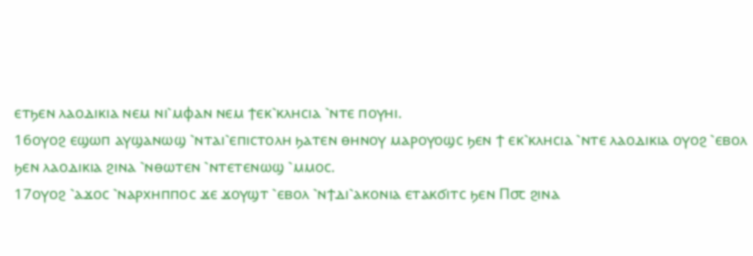ⲉⲧϧⲉⲛ ⲗⲁⲟⲇⲓⲕⲓⲁ ⲛⲉⲙ ⲛⲓ⳿ⲙⲫⲁⲛ ⲛⲉⲙ ϯⲉⲕ⳿ⲕⲗⲏⲥⲓⲁ ⳿ⲛⲧⲉ ⲡⲟⲩⲏⲓ.
16ⲟⲩⲟϩ ⲉϣⲱⲡ ⲁⲩϣⲁⲛⲱϣ ⳿ⲛⲧⲁⲓ⳿ⲉⲡⲓⲥⲧⲟⲗⲏ ϧⲁⲧⲉⲛ ⲑⲏⲛⲟⲩ ⲙⲁⲣⲟⲩⲟϣⲥ ϧⲉⲛ ϯ ⲉⲕ⳿ⲕⲗⲏⲥⲓⲁ ⳿ⲛⲧⲉ ⲗⲁⲟⲇⲓⲕⲓⲁ ⲟⲩⲟϩ ⳿ⲉⲃⲟⲗ ϧⲉⲛ ⲗⲁⲟⲇⲓⲕⲓⲁ ϩⲓⲛⲁ ⳿ⲛⲑⲱⲧⲉⲛ ⳿ⲛⲧⲉⲧⲉⲛⲱϣ ⳿ⲙⲙⲟⲥ.
17ⲟⲩⲟϩ ⳿ⲁϫⲟⲥ ⳿ⲛⲁⲣⲭⲏⲡⲡⲟⲥ ϫⲉ ϫⲟⲩϣⲧ ⳿ⲉⲃⲟⲗ ⳿ⲛϯⲇⲓ⳿ⲁⲕⲟⲛⲓⲁ ⲉⲧⲁⲕϭⲓⲧⲥ ϧⲉⲛ Ⲡ⳪ ϩⲓⲛⲁ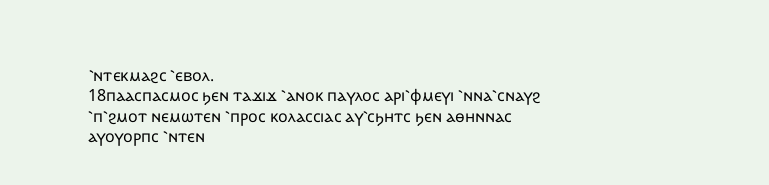⳿ⲛⲧⲉⲕⲙⲁϩⲥ ⳿ⲉⲃⲟⲗ.
18ⲡⲁⲁⲥⲡⲁⲥⲙⲟⲥ ϧⲉⲛ ⲧⲁϫⲓϫ ⳿ⲁⲛⲟⲕ ⲡⲁⲩⲗⲟⲥ ⲁⲣⲓ⳿ⲫⲙⲉⲩⲓ ⳿ⲛⲛⲁ⳿ⲥⲛⲁⲩϩ ⳿ⲡ⳿ϩⲙⲟⲧ ⲛⲉⲙⲱⲧⲉⲛ ⳿ⲡⲣⲟⲥ ⲕⲟⲗⲁⲥⲥⲓⲁⲥ ⲁⲩ⳿ⲥϧⲏⲧⲥ ϧⲉⲛ ⲁⲑⲏⲛⲛⲁⲥ ⲁⲩⲟⲩⲟⲣⲡⲥ ⳿ⲛⲧⲉⲛ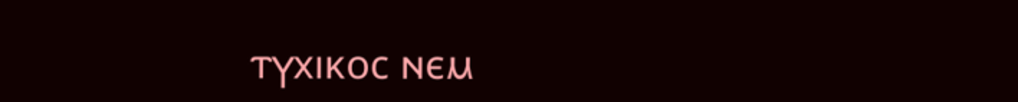ⲧⲩⲭⲓⲕⲟⲥ ⲛⲉⲙ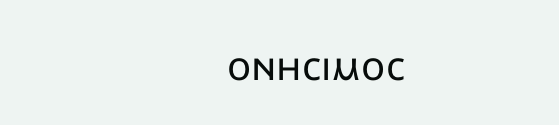ⲟⲛⲏⲥⲓⲙⲟⲥ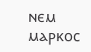ⲛⲉⲙ ⲙⲁⲣⲕⲟⲥ